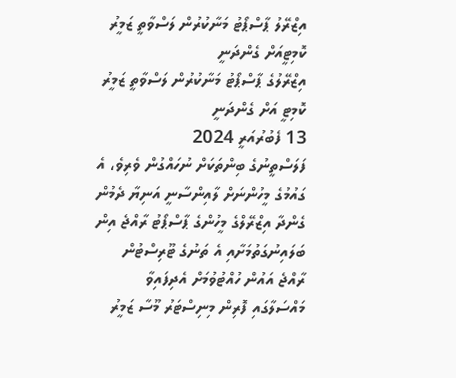އިޒްރޭލު ޕާސްޕޯޓު މަނާކުރުން ލަސްވާތީ ޒަމީރު ކޮމިޓީއަށް ގެންދަނީ
އިޒްރޭލުގެ ޕާސްޕޯޓު މަނާކުރުން ލަސްވާތީ ޒަމީރު ކޮމިޓީ އަށް ގެންދަނީ
13 ފެބުރުއަރީ 2024
ފަލަސްތީނުގެ ބިންތަކަށް ނުހައްގުން ވެރިވެ، އެ ގައުމުގެ މީހުންނަށް ލާއިންސާނީ އަނިޔާ ދެމުން ގެންދާ އިޒްރޭލްގެ މީހުންގެ ޕާސްޕޯޓު ރާއްޖެ އިން ބަލައިނުގަތުމަށާއި އެ ތަނުގެ ޓޫރިސްޓުން ރާއްޖެ އައުން ހުއްޓުވުމަށް އެދިފައިވާ މައްސަލާގައި ފޮރިން މިނިސްޓަރު މޫސާ ޒަމީރު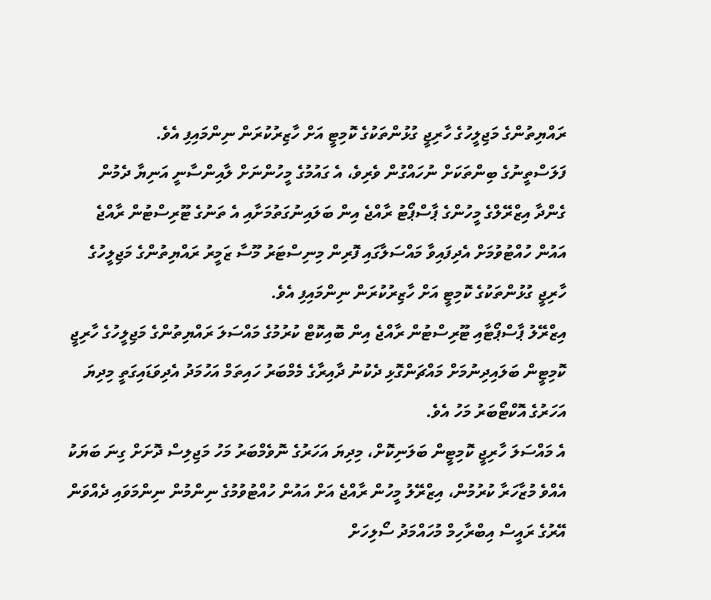ރައްޔިތުންގެ މަޖިލީހުގެ ހާރިޖީ ގުޅުންތަކުގެ ކޮމިޓީ އަށް ހާޒިރުކުރަން ނިންމައިފި އެވެ.
ފަލަސްތީނުގެ ބިންތަކަށް ނުހައްގުން ވެރިވެ، އެ ގައުމުގެ މީހުންނަށް ލާއިންސާނީ އަނިޔާ ދެމުން ގެންދާ އިޒްރޭލްގެ މީހުންގެ ޕާސްޕޯޓު ރާއްޖެ އިން ބަލައިނުގަތުމަށާއި އެ ތަނުގެ ޓޫރިސްޓުން ރާއްޖެ އައުން ހުއްޓުވުމަށް އެދިފައިވާ މައްސަލާގައި ފޮރިން މިނިސްޓަރު މޫސާ ޒަމީރު ރައްޔިތުންގެ މަޖިލީހުގެ ހާރިޖީ ގުޅުންތަކުގެ ކޮމިޓީ އަށް ހާޒިރުކުރަން ނިންމައިފި އެވެ.
އިޒްރޭލު ޕާސްޕޯޓާއި ޓޫރިސްޓުން ރާއްޖެ އިން ބޮއިކޮޓް ކުރުމުގެ މައްސަލަ ރައްޔިތުންގެ މަޖިލީހުގެ ހާރިޖީ ކޮމިޓީން ބަލައިދިނުމަށް މައްޗަންގޮޅި ދެކުނު ދާއިރާގެ މެމްބަރު ހައިތަމް އަހުމަދު އެދިވަޑައިގަތީ މިދިޔަ އަހަރުގެ އޮކްޓޯބަރު މަހު އެވެ.
އެ މައްސަލަ ހާރިޖީ ކޮމިޓީން ބަލަނިކޮށް، މިދިޔަ އަހަރުގެ ނޮވެމްބަރު މަހު މަޖިލިސް ދޮށަށް ގިނަ ބަޔަކު އެއްވެ މުޒާހަރާ ކުރުމުން، އިޒްރޭލު މީހުން ރާއްޖެ އަށް އައުން ހުއްޓުވުމުގެ ނިންމުން ނިންމަވައި ދެއްވަން އޭރުގެ ރައީސް އިބްރާހިމް މުހައްމަދު ސޯލިހަށް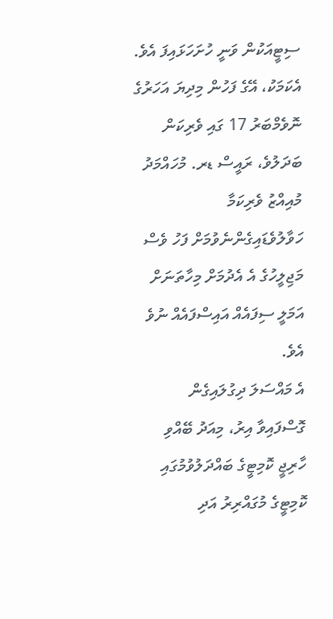ސިޓީއަކުން ވަނީ ހުށަހަޅައިފަ އެވެ.
އެކަމަކު، އޭގެ ފަހުން މިދިޔަ އަހަރުގެ ނޮވެމްބަރު 17 ގައި ވެރިކަން ބަދަލުވެ، ރައީސް ޑރ. މުހައްމަދު މުއިއްޒު ވެރިކަމާ ހަވާލުވެޑައިގެންނެވުމަށް ފަހު ވެސް މަޖިލީހުގެ އެ އެދުމަށް މިހާތަނަށް އަމަލީ ސިފައެއް އައިސްފައެއް ނުވެ އެވެ.
އެ މައްސަލަ ދިގުލައިގެން ގޮސްފައިވާ އިރު، މިއަދު ބޭއްވި ހާރިޖީ ކޮމިޓީގެ ބައްދަލުވުމުގައި ކޮމިޓީގެ މުގައްރިރު އަދި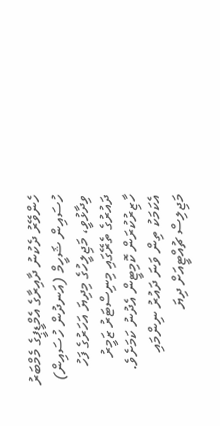ހެންވޭރު ދެކުނު ދާއިރާގެ އެމްޑީޕީގެ މެމްބަރު ހުސައިން ޝަހީމް (އަނދުން ހުސައިން) ވިދާޅުވީ، މަޖިލީހުގެ މިދިޔަ އަހަރުގެ ފަހު ދައުރުގެ ތެރޭގައި މިނިސްޓަރު ޒަމީރު ހާޒިރުކުރަން ކޮމިޓީން އެދުނު ކަމަށެވެ.
އެކަމަކު ތިން ވަނަ ދައުރު ނިންމައި މަޖިލިސް ޗުއްޓީއަށް ދިޔަ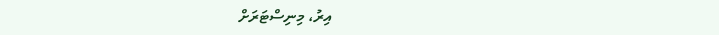އިރު، މިނިސްޓަރަށް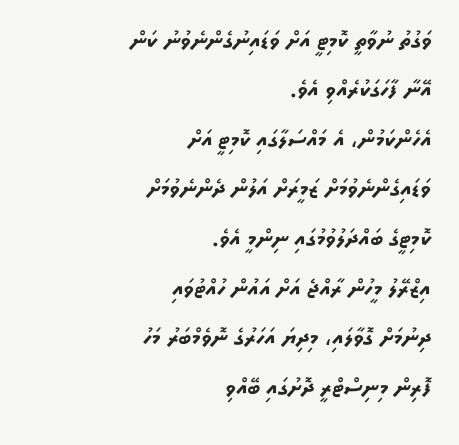ވަގުތު ނުވާތީ ކޮމިޓީ އަށް ވަޑައިނުގެންނެވުނު ކަން އޭނާ ފާހަގަކުރެއްވި އެވެ.
އެހެންކަމުން، އެ މައްސަލާގައި ކޮމިޓީ އަށް ވަޑައިގެންނެވުމަށް ޒަމީރަށް އަލުން ދެންނެވުމަށް ކޮމިޓީގެ ބައްދަލުވުމުގައި ނިންމީ އެވެ.
އިޒްރޭލު މީހުން ރާއްޖެ އަށް އައުން ހުއްޓުވައި ދިނުމަށް ގޮވާލައި، މިދިޔަ އަހަރުގެ ނޮވެމްބަރު މަހު ފޮރިން މިނިސްޓްރީ ދޮށުގައި ބޭއްވި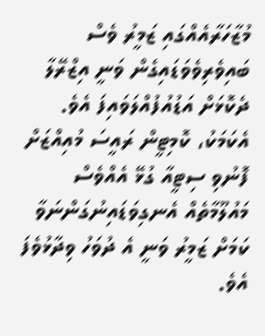މުޒާހަރާއެއްގައި ޒަމީރު ވެސް ބައިވެރިވެވަޑައިގެން ވަނީ އިޒްރޭލާ ދެކޮޅަށް އަޑުއުފުއްލަވައިފަ އެވެ.
އެކަމަކު، ކޮމިޓީން ރައީސަ މުއިއްޒަށް ފޮނުވި ސިޓީއާ ގުޅޭ އެއްވެސް މައުލޫމާތެއް އެނގިވަޑައިނުގަންނަވާ ކަމަށް ޒަމީރު ވަނީ އެ ދުވަހު ވިދާޅުވެފަ އެވެ.